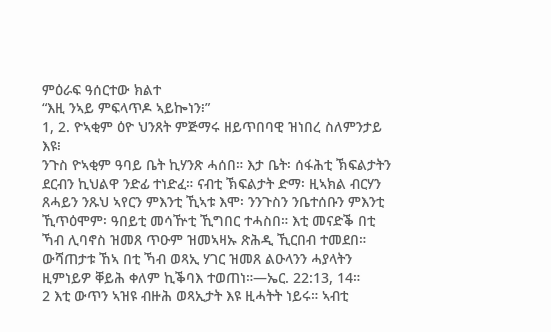ምዕራፍ ዓሰርተው ክልተ
“እዚ ንኣይ ምፍላጥዶ ኣይኰነን፧”
1, 2. ዮኣቂም ዕዮ ህንጸት ምጅማሩ ዘይጥበባዊ ዝነበረ ስለምንታይ እዩ፧
ንጉስ ዮኣቂም ዓባይ ቤት ኪሃንጽ ሓሰበ። እታ ቤት፡ ሰፋሕቲ ኽፍልታትን ደርብን ኪህልዋ ንድፊ ተነድፈ። ናብቲ ኽፍልታት ድማ፡ ዚኣክል ብርሃን ጸሓይን ንጹህ ኣየርን ምእንቲ ኺኣቱ እሞ፡ ንንጉስን ንቤተሰቡን ምእንቲ ኺጥዕሞም፡ ዓበይቲ መሳዅቲ ኺግበር ተሓስበ። እቲ መናድቕ በቲ ኻብ ሊባኖስ ዝመጸ ጥዑም ዝመኣዛኡ ጽሕዲ ኺርበብ ተመደበ። ውሻጠታቱ ኸኣ በቲ ኻብ ወጻኢ ሃገር ዝመጸ ልዑላንን ሓያላትን ዚምነይዎ ቐይሕ ቀለም ኪቕባእ ተወጠነ።—ኤር. 22:13, 14።
2 እቲ ውጥን ኣዝዩ ብዙሕ ወጻኢታት እዩ ዚሓትት ነይሩ። ኣብቲ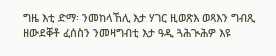ግዜ እቲ ድማ፡ ንመከላኸሊ እታ ሃገር ዚወጽእ ወጻእን ግብጺ ዘውደቐቶ ፈሰስን ንመዛግብቲ እታ ዓዲ ጓሕጒሕዎ እዩ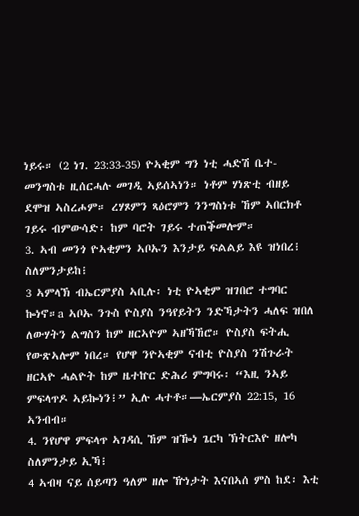ነይሩ። (2 ነገ. 23:33-35) ዮኣቂም ግን ነቲ ሓድሽ ቤተ-መንግስቱ ዚሰርሓሉ መገዲ ኣይሰኣነን። ነቶም ሃነጽቲ ብዘይ ደሞዝ ኣስረሖም። ረሃጾምን ጻዕሮምን ንንግስነቱ ኸም ኣበርክቶ ገይሩ ብምውሳድ፡ ከም ባሮት ገይሩ ተጠቕመሎም።
3. ኣብ መንጎ ዮኣቂምን ኣቦኡን እንታይ ፍልልይ እዩ ዝነበረ፧ ስለምንታይከ፧
3 ኣምላኽ ብኤርምያስ ኣቢሉ፡ ነቲ ዮኣቂም ዝገበሮ ተግባር ኰነኖ።a ኣቦኡ ንጉስ ዮስያስ ንዓየይትን ንድኻታትን ሓለፍ ዝበለ ለውሃትን ልግስን ከም ዘርኣዮም ኣዘኻኸሮ። ዮስያስ ፍትሒ የውጽኣሎም ነበረ። የሆዋ ንዮኣቂም ናብቲ ዮስያስ ንሽጉራት ዘርኣዮ ሓልዮት ከም ዜተኵር ድሕሪ ምግባሩ፡ “እዚ ንኣይ ምፍላጥዶ ኣይኰነን፧” ኢሉ ሓተቶ።—ኤርምያስ 22:15, 16 ኣንብብ።
4. ንየሆዋ ምፍላጥ ኣገዳሲ ኸም ዝዀነ ጌርካ ኽትርእዮ ዘሎካ ስለምንታይ ኢኻ፧
4 ኣብዛ ናይ ሰይጣን ዓለም ዘሎ ዅነታት እናበኣሰ ምስ ከደ፡ እቲ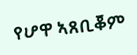የሆዋ ኣጸቢቖም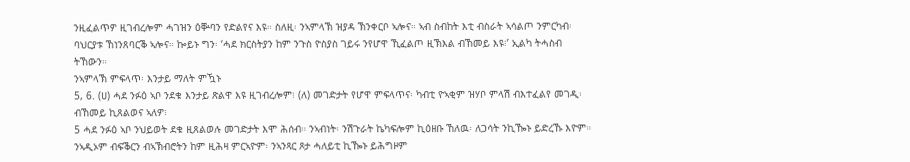ንዚፈልጥዎ ዚገብረሎም ሓገዝን ዕቝባን የድልየና እዩ። ስለዚ፡ ንኣምላኽ ዝያዳ ኽንቀርቦ ኣሎና። ኣብ ስብከት እቲ ብስራት ኣሳልጦ ንምርካብ፡ ባህርያቱ ኸነንጸባርቕ ኣሎና። ኰይኑ ግን፡ ‘ሓደ ክርስትያን ከም ንጉስ ዮስያስ ገይሩ ንየሆዋ ኺፈልጦ ዚኽእል ብኸመይ እዩ፧’ ኢልካ ትሓስብ ትኸውን።
ንኣምላኽ ምፍላጥ፡ እንታይ ማለት ምዃኑ
5, 6. (ሀ) ሓደ ንፉዕ ኣቦ ንደቁ እንታይ ጽልዋ እዩ ዚገብረሎም፧ (ለ) መገድታት የሆዋ ምፍላጥና፡ ካብቲ ዮኣቂም ዝሃቦ ምላሽ ብእተፈልየ መገዲ፡ ብኸመይ ኪጸልወና ኣለዎ፧
5 ሓደ ንፉዕ ኣቦ ንህይወት ደቁ ዚጸልወሉ መገድታት እሞ ሕሰብ። ንኣብነት፡ ንሽጉራት ኬካፍሎም ኪዕዘቡ ኸለዉ፡ ለጋሳት ንኪዀኑ ይድረኹ እዮም። ንኣዲኦም ብፍቕርን ብኣኽብሮትን ከም ዚሕዛ ምርኣዮም፡ ንኣንጻር ጾታ ሓለይቲ ኪዀኑ ይሕግዞም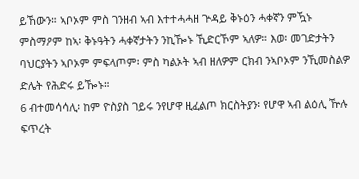ይኸውን። ኣቦኦም ምስ ገንዘብ ኣብ እተተሓሓዘ ጕዳይ ቅኑዕን ሓቀኛን ምዃኑ ምስማዖም ከኣ፡ ቅኑዓትን ሓቀኛታትን ንኪዀኑ ኺድርኾም ኣለዎ። እወ፡ መገድታትን ባህርያትን ኣቦኦም ምፍላጦም፡ ምስ ካልኦት ኣብ ዘለዎም ርክብ ንኣቦኦም ንኺመስልዎ ድሌት የሕድሩ ይዀኑ።
6 ብተመሳሳሊ፡ ከም ዮስያስ ገይሩ ንየሆዋ ዚፈልጦ ክርስትያን፡ የሆዋ ኣብ ልዕሊ ዅሉ ፍጥረት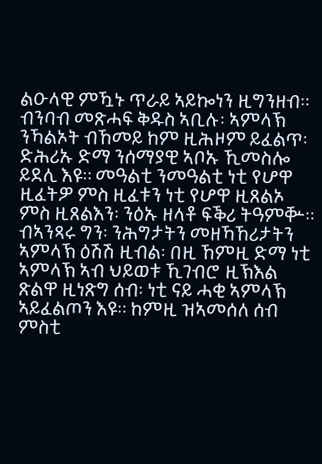ልዑላዊ ምዃኑ ጥራይ ኣይኰነን ዚግንዘብ። ብንባብ መጽሓፍ ቅዱስ ኣቢሉ፡ ኣምላኽ ንኻልኦት ብኸመይ ከም ዚሕዞም ይፈልጥ፡ ድሕሪኡ ድማ ንሰማያዊ ኣቦኡ ኺመስሎ ይደሊ እዩ። መዓልቲ ንመዓልቲ ነቲ የሆዋ ዚፈትዎ ምስ ዚፈቱን ነቲ የሆዋ ዚጸልኦ ምስ ዚጸልእን፡ ንዕኡ ዘላቶ ፍቕሪ ትዓምቝ። ብኣንጻሩ ግን፡ ንሕግታትን መዘኻኸሪታትን ኣምላኽ ዕሽሽ ዚብል፡ በዚ ኸምዚ ድማ ነቲ ኣምላኽ ኣብ ህይወቱ ኺገብሮ ዚኽእል ጽልዋ ዚነጽግ ሰብ፡ ነቲ ናይ ሓቂ ኣምላኽ ኣይፈልጦን እዩ። ከምዚ ዝኣመሰለ ሰብ ምስቲ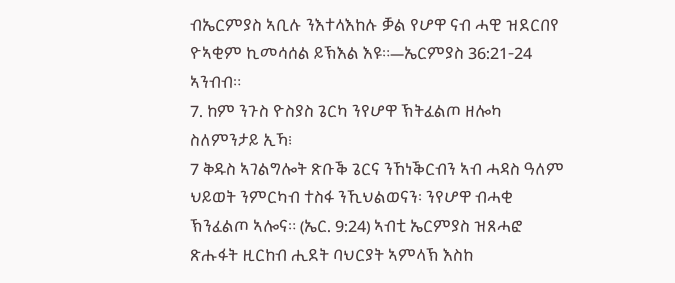ብኤርምያስ ኣቢሉ ንእተላእከሉ ቓል የሆዋ ናብ ሓዊ ዝደርበየ ዮኣቂም ኪመሳሰል ይኽእል እዩ።—ኤርምያስ 36:21-24 ኣንብብ።
7. ከም ንጉስ ዮስያስ ጌርካ ንየሆዋ ኽትፈልጦ ዘሎካ ስለምንታይ ኢኻ፧
7 ቅዱስ ኣገልግሎት ጽቡቕ ጌርና ንኸነቕርብን ኣብ ሓዳስ ዓለም ህይወት ንምርካብ ተስፋ ንኺህልወናን፡ ንየሆዋ ብሓቂ ኽንፈልጦ ኣሎና። (ኤር. 9:24) ኣብቲ ኤርምያስ ዝጸሓፎ ጽሑፋት ዚርከብ ሒደት ባህርያት ኣምላኽ እስከ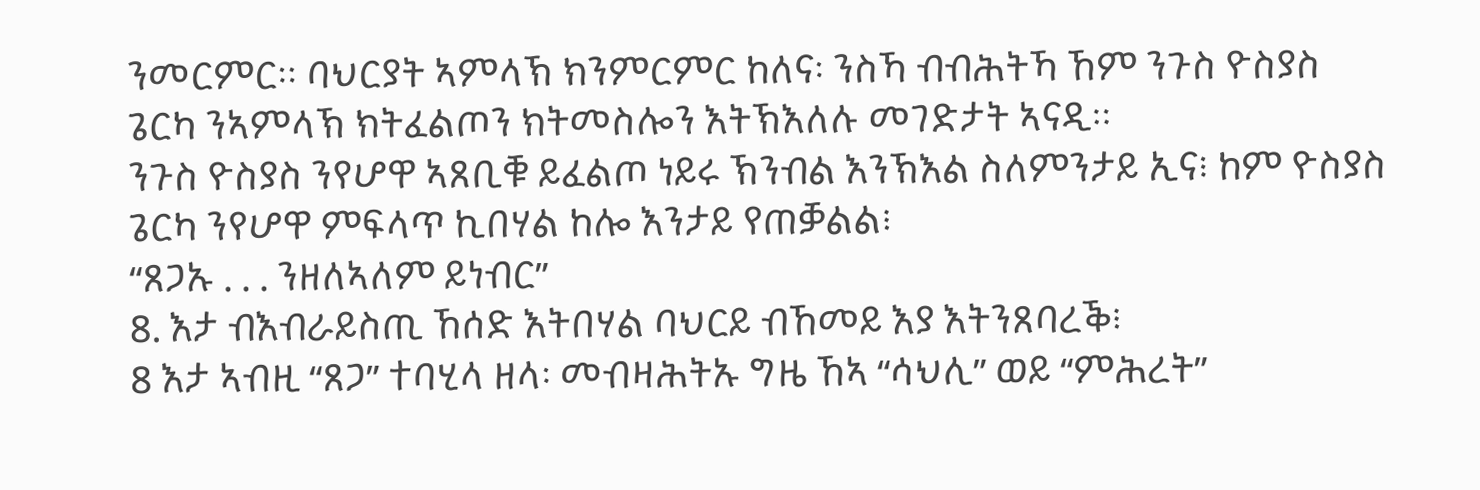ንመርምር። ባህርያት ኣምላኽ ክንምርምር ከለና፡ ንስኻ ብብሕትኻ ኸም ንጉስ ዮስያስ ጌርካ ንኣምላኽ ክትፈልጦን ክትመስሎን እትኽእለሉ መገድታት ኣናዲ።
ንጉስ ዮስያስ ንየሆዋ ኣጸቢቑ ይፈልጦ ነይሩ ኽንብል እንኽእል ስለምንታይ ኢና፧ ከም ዮስያስ ጌርካ ንየሆዋ ምፍላጥ ኪበሃል ከሎ እንታይ የጠቓልል፧
“ጸጋኡ . . . ንዘለኣለም ይነብር”
8. እታ ብእብራይስጢ ኸሰድ እትበሃል ባህርይ ብኸመይ እያ እትንጸባረቕ፧
8 እታ ኣብዚ “ጸጋ” ተባሂላ ዘላ፡ መብዛሕትኡ ግዜ ኸኣ “ሳህሊ” ወይ “ምሕረት”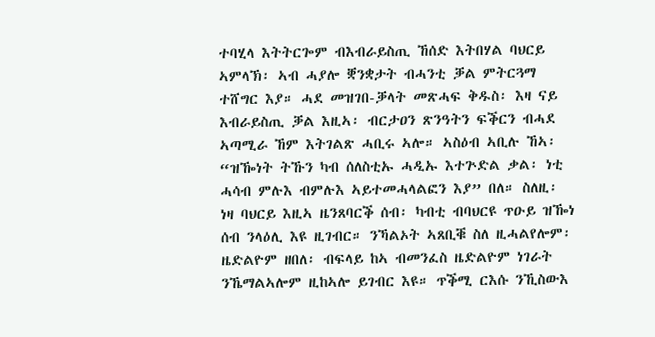ተባሂላ እትትርጐም ብእብራይስጢ ኸሰድ እትበሃል ባህርይ ኣምላኽ፡ ኣብ ሓያሎ ቛንቋታት ብሓንቲ ቓል ምትርጓማ ተሸግር እያ። ሓደ መዝገበ-ቓላት መጽሓፍ ቅዱስ፡ እዛ ናይ እብራይስጢ ቓል እዚኣ፡ ብርታዐን ጽንዓትን ፍቕርን ብሓደ ኣጣሚራ ኸም እትገልጽ ሓቢሩ ኣሎ። ኣስዕብ ኣቢሉ ኸኣ፡ “ዝዀነት ትኹን ካብ ሰለስቲኡ ሓዲኡ እተጕድል ቃል፡ ነቲ ሓሳብ ምሉእ ብምሉእ ኣይተመሓላልፎን እያ” በለ። ስለዚ፡ ነዛ ባህርይ እዚኣ ዜንጸባርቕ ሰብ፡ ካብቲ ብባህርዩ ጥዑይ ዝዀነ ሰብ ንላዕሊ እዩ ዚገብር። ንኻልኦት ኣጸቢቑ ስለ ዚሓልየሎም፡ ዜድልዮም ዘበለ፡ ብፍላይ ከኣ ብመንፈስ ዜድልዮም ነገራት ንኼማልኣሎም ዚከኣሎ ይገብር እዩ። ጥቕሚ ርእሱ ንኺስውእ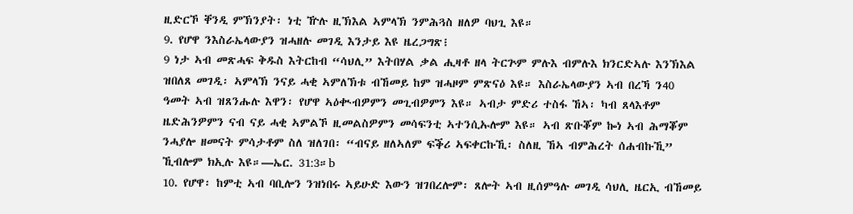ዚድርኾ ቐንዲ ምኽንያት፡ ነቲ ዅሉ ዚኽእል ኣምላኽ ንምሕጓስ ዘለዎ ባህጊ እዩ።
9. የሆዋ ንእስራኤላውያን ዝሓዘሉ መገዲ እንታይ እዩ ዜረጋግጽ፧
9 ነታ ኣብ መጽሓፍ ቅዱስ እትርከብ “ሳህሊ” እትበሃል ቃል ሒዛቶ ዘላ ትርጕም ምሉእ ብምሉእ ክንርድኣሉ እንኽእል ዝበለጸ መገዲ፡ ኣምላኽ ንናይ ሓቂ ኣምለኽቱ ብኸመይ ከም ዝሓዞም ምጽናዕ እዩ። እስራኤላውያን ኣብ በረኻ ን40 ዓመት ኣብ ዝጸንሑሉ እዋን፡ የሆዋ ኣዕቊብዎምን መጊብዎምን እዩ። ኣብታ ምድሪ ተስፋ ኸኣ፡ ካብ ጸላእቶም ዜድሕንዎምን ናብ ናይ ሓቂ ኣምልኾ ዚመልስዎምን መሳፍንቲ ኣተንሲኡሎም እዩ። ኣብ ጽቡቖም ኰነ ኣብ ሕማቖም ንሓያሎ ዘመናት ምሳታቶም ስለ ዝለገበ፡ “ብናይ ዘለኣለም ፍቕሪ ኣፍቀርኩኺ፡ ስለዚ ኸኣ ብምሕረት ሰሐብኩኺ” ኺብሎም ክኢሉ እዩ።—ኤር. 31:3።b
10. የሆዋ፡ ከምቲ ኣብ ባቢሎን ንዝነበሩ ኣይሁድ እውን ዝገበረሎም፡ ጸሎት ኣብ ዚሰምዓሉ መገዲ ሳህሊ ዜርኢ ብኸመይ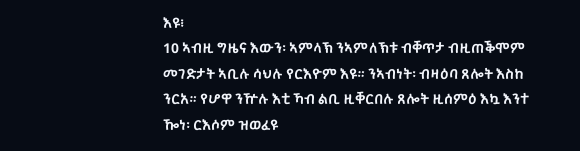እዩ፧
10 ኣብዚ ግዜና እውን፡ ኣምላኽ ንኣምለኽቱ ብቐጥታ ብዚጠቕሞም መገድታት ኣቢሉ ሳህሉ የርእዮም እዩ። ንኣብነት፡ ብዛዕባ ጸሎት እስከ ንርአ። የሆዋ ንዅሉ እቲ ኻብ ልቢ ዚቐርበሉ ጸሎት ዚሰምዕ እኳ እንተ ዀነ፡ ርእሶም ዝወፈዩ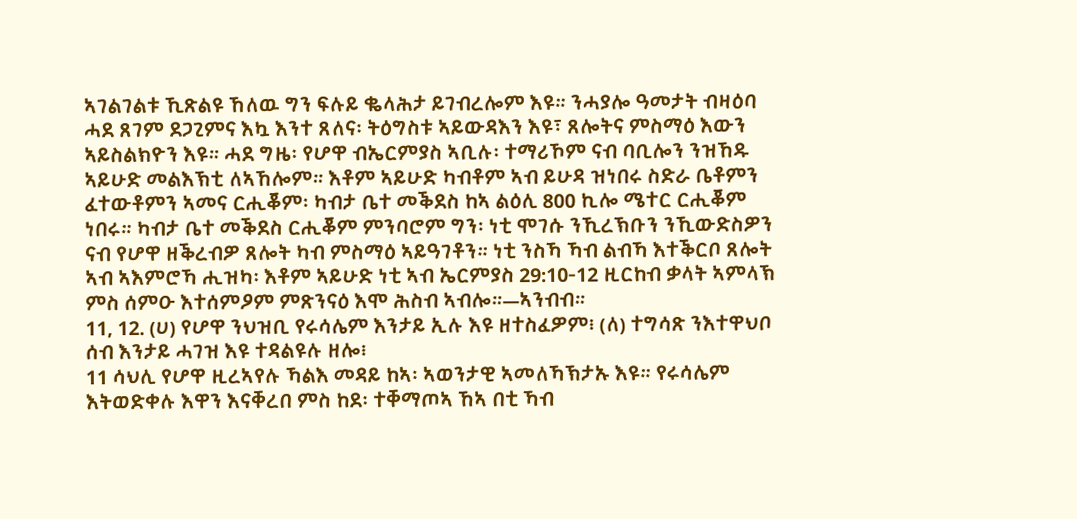ኣገልገልቱ ኺጽልዩ ኸለዉ ግን ፍሉይ ቈላሕታ ይገብረሎም እዩ። ንሓያሎ ዓመታት ብዛዕባ ሓደ ጸገም ደጋጊምና እኳ እንተ ጸለና፡ ትዕግስቱ ኣይውዳእን እዩ፣ ጸሎትና ምስማዕ እውን ኣይስልክዮን እዩ። ሓደ ግዜ፡ የሆዋ ብኤርምያስ ኣቢሉ፡ ተማሪኾም ናብ ባቢሎን ንዝኸዱ ኣይሁድ መልእኽቲ ለኣኸሎም። እቶም ኣይሁድ ካብቶም ኣብ ይሁዳ ዝነበሩ ስድራ ቤቶምን ፈተውቶምን ኣመና ርሒቖም፡ ካብታ ቤተ መቕደስ ከኣ ልዕሊ 800 ኪሎ ሜተር ርሒቖም ነበሩ። ካብታ ቤተ መቕደስ ርሒቖም ምንባሮም ግን፡ ነቲ ሞገሱ ንኺረኽቡን ንኺውድስዎን ናብ የሆዋ ዘቕረብዎ ጸሎት ካብ ምስማዕ ኣይዓገቶን። ነቲ ንስኻ ኻብ ልብኻ እተቕርቦ ጸሎት ኣብ ኣእምሮኻ ሒዝካ፡ እቶም ኣይሁድ ነቲ ኣብ ኤርምያስ 29:10-12 ዚርከብ ቃላት ኣምላኽ ምስ ሰምዑ እተሰምዖም ምጽንናዕ እሞ ሕስብ ኣብሎ።—ኣንብብ።
11, 12. (ሀ) የሆዋ ንህዝቢ የሩሳሌም እንታይ ኢሉ እዩ ዘተስፈዎም፧ (ለ) ተግሳጽ ንእተዋህቦ ሰብ እንታይ ሓገዝ እዩ ተዳልዩሉ ዘሎ፧
11 ሳህሊ የሆዋ ዚረኣየሉ ኻልእ መዳይ ከኣ፡ ኣወንታዊ ኣመለኻኽታኡ እዩ። የሩሳሌም እትወድቀሉ እዋን እናቐረበ ምስ ከደ፡ ተቐማጦኣ ኸኣ በቲ ኻብ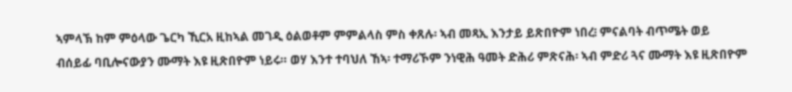ኣምላኽ ከም ምዕላው ጌርካ ኺርአ ዚከኣል መገዲ ዕልወቶም ምምልላስ ምስ ቀጸሉ፡ ኣብ መጻኢ እንታይ ይጽበዮም ነበረ፧ ምናልባት ብጥሜት ወይ ብሰይፊ ባቢሎናውያን ሙማት እዩ ዚጽበዮም ነይሩ። ወሃ እንተ ተባህለ ኸኣ፡ ተማሪኾም ንነዊሕ ዓመት ድሕሪ ምጽናሕ፡ ኣብ ምድሪ ጓና ሙማት እዩ ዚጽበዮም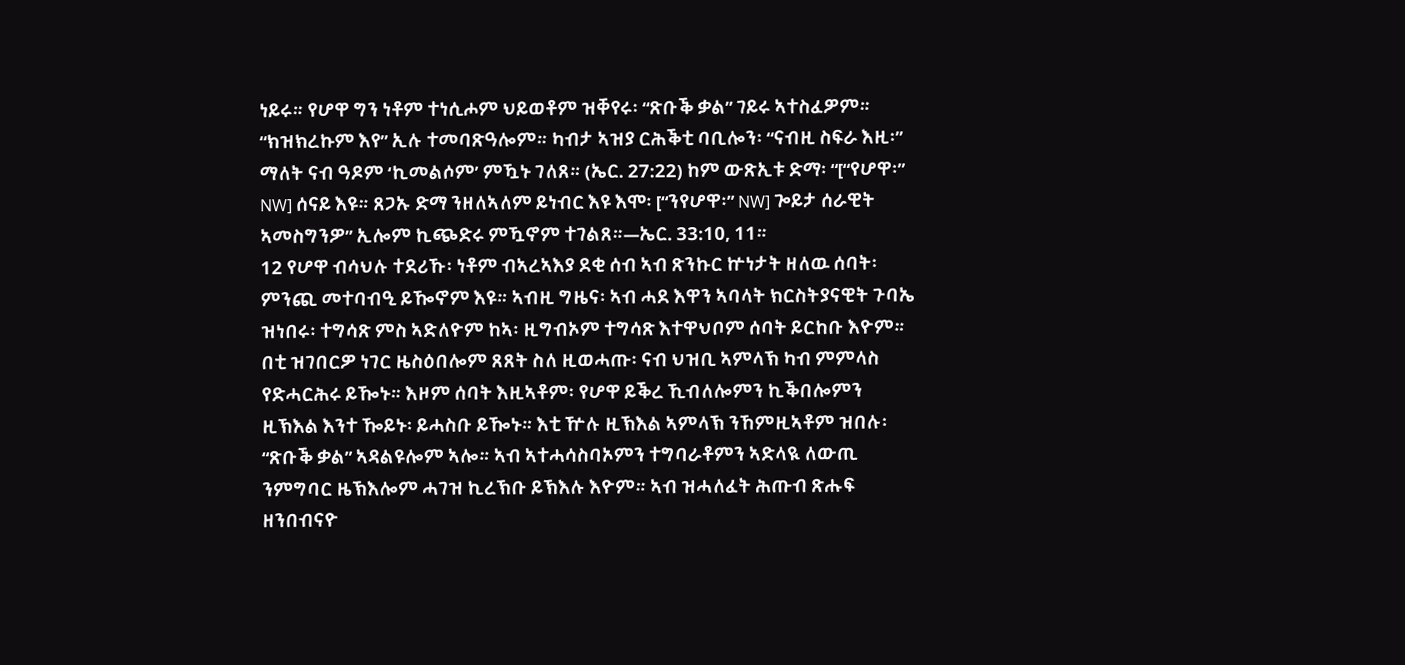ነይሩ። የሆዋ ግን ነቶም ተነሲሖም ህይወቶም ዝቐየሩ፡ “ጽቡቕ ቃል” ገይሩ ኣተስፈዎም። “ክዝክረኩም እየ” ኢሉ ተመባጽዓሎም። ካብታ ኣዝያ ርሕቕቲ ባቢሎን፡ “ናብዚ ስፍራ እዚ፡” ማለት ናብ ዓዶም ‘ኪመልሶም’ ምዃኑ ገለጸ። (ኤር. 27:22) ከም ውጽኢቱ ድማ፡ “[“የሆዋ፡” NW] ሰናይ እዩ። ጸጋኡ ድማ ንዘለኣለም ይነብር እዩ እሞ፡ [“ንየሆዋ፡” NW] ጐይታ ሰራዊት ኣመስግንዎ” ኢሎም ኪጭድሩ ምዃኖም ተገልጸ።—ኤር. 33:10, 11።
12 የሆዋ ብሳህሉ ተደሪኹ፡ ነቶም ብኣረኣእያ ደቂ ሰብ ኣብ ጽንኩር ኵነታት ዘለዉ ሰባት፡ ምንጪ መተባብዒ ይዀኖም እዩ። ኣብዚ ግዜና፡ ኣብ ሓደ እዋን ኣባላት ክርስትያናዊት ጉባኤ ዝነበሩ፡ ተግሳጽ ምስ ኣድለዮም ከኣ፡ ዚግብኦም ተግሳጽ እተዋህቦም ሰባት ይርከቡ እዮም። በቲ ዝገበርዎ ነገር ዜስዕበሎም ጸጸት ስለ ዚወሓጡ፡ ናብ ህዝቢ ኣምላኽ ካብ ምምላስ የድሓርሕሩ ይዀኑ። እዞም ሰባት እዚኣቶም፡ የሆዋ ይቕረ ኺብለሎምን ኪቕበሎምን ዚኽእል እንተ ዀይኑ፡ ይሓስቡ ይዀኑ። እቲ ዅሉ ዚኽእል ኣምላኽ ንኸምዚኣቶም ዝበሉ፡ “ጽቡቕ ቃል” ኣዳልዩሎም ኣሎ። ኣብ ኣተሓሳስባኦምን ተግባራቶምን ኣድላዪ ለውጢ ንምግባር ዜኽእሎም ሓገዝ ኪረኽቡ ይኽእሉ እዮም። ኣብ ዝሓለፈት ሕጡብ ጽሑፍ ዘንበብናዮ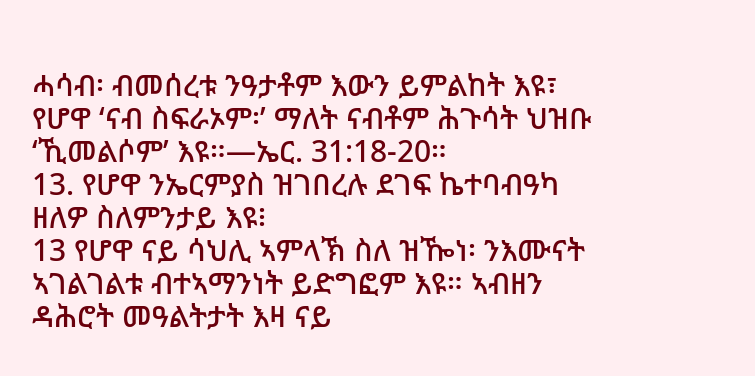ሓሳብ፡ ብመሰረቱ ንዓታቶም እውን ይምልከት እዩ፣ የሆዋ ‘ናብ ስፍራኦም፡’ ማለት ናብቶም ሕጉሳት ህዝቡ ‘ኺመልሶም’ እዩ።—ኤር. 31:18-20።
13. የሆዋ ንኤርምያስ ዝገበረሉ ደገፍ ኬተባብዓካ ዘለዎ ስለምንታይ እዩ፧
13 የሆዋ ናይ ሳህሊ ኣምላኽ ስለ ዝዀነ፡ ንእሙናት ኣገልገልቱ ብተኣማንነት ይድግፎም እዩ። ኣብዘን ዳሕሮት መዓልትታት እዛ ናይ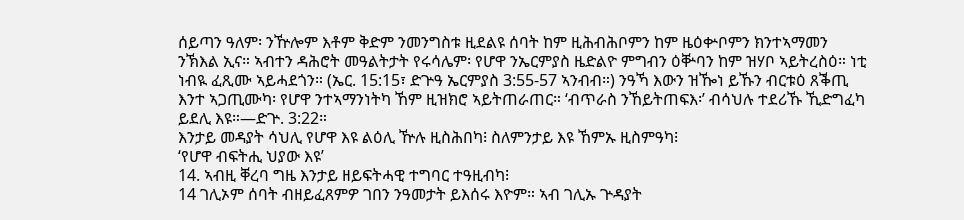ሰይጣን ዓለም፡ ንዅሎም እቶም ቅድም ንመንግስቱ ዚደልዩ ሰባት ከም ዚሕብሕቦምን ከም ዜዕቍቦምን ክንተኣማመን ንኽእል ኢና። ኣብተን ዳሕሮት መዓልትታት የሩሳሌም፡ የሆዋ ንኤርምያስ ዜድልዮ ምግብን ዕቝባን ከም ዝሃቦ ኣይትረስዕ። ነቲ ነብዪ ፈጺሙ ኣይሓደጎን። (ኤር. 15:15፣ ድጕዓ ኤርምያስ 3:55-57 ኣንብብ።) ንዓኻ እውን ዝዀነ ይኹን ብርቱዕ ጸቕጢ እንተ ኣጋጢሙካ፡ የሆዋ ንተኣማንነትካ ኸም ዚዝክሮ ኣይትጠራጠር። ‘ብጥራስ ንኸይትጠፍእ፡’ ብሳህሉ ተደሪኹ ኺድግፈካ ይደሊ እዩ።—ድጕ. 3:22።
እንታይ መዳያት ሳህሊ የሆዋ እዩ ልዕሊ ዅሉ ዚስሕበካ፧ ስለምንታይ እዩ ኸምኡ ዚስምዓካ፧
‘የሆዋ ብፍትሒ ህያው እዩ’
14. ኣብዚ ቐረባ ግዜ እንታይ ዘይፍትሓዊ ተግባር ተዓዚብካ፧
14 ገሊኦም ሰባት ብዘይፈጸምዎ ገበን ንዓመታት ይእሰሩ እዮም። ኣብ ገሊኡ ጕዳያት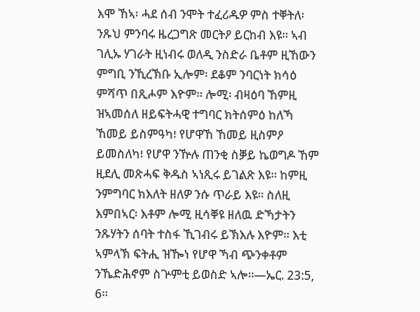እሞ ኸኣ፡ ሓደ ሰብ ንሞት ተፈሪዱዎ ምስ ተቐትለ፡ ንጹህ ምንባሩ ዜረጋግጽ መርትዖ ይርከብ እዩ። ኣብ ገሊኡ ሃገራት ዚነብሩ ወለዲ ንስድራ ቤቶም ዚኸውን ምግቢ ንኺረኽቡ ኢሎም፡ ደቆም ንባርነት ክሳዕ ምሻጥ በጺሖም እዮም። ሎሚ፡ ብዛዕባ ኸምዚ ዝኣመሰለ ዘይፍትሓዊ ተግባር ክትሰምዕ ከለኻ ኸመይ ይስምዓካ፧ የሆዋኸ ኸመይ ዚስምዖ ይመስለካ፧ የሆዋ ንዅሉ ጠንቂ ስቓይ ኬወግዶ ኸም ዚደሊ መጽሓፍ ቅዱስ ኣነጺሩ ይገልጽ እዩ። ከምዚ ንምግባር ክእለት ዘለዎ ንሱ ጥራይ እዩ። ስለዚ እምበኣር፡ እቶም ሎሚ ዚሳቐዩ ዘለዉ ድኻታትን ንጹሃትን ሰባት ተስፋ ኺገብሩ ይኽእሉ እዮም። እቲ ኣምላኽ ፍትሒ ዝዀነ የሆዋ ኻብ ጭንቀቶም ንኼድሕኖም ስጕምቲ ይወስድ ኣሎ።—ኤር. 23:5, 6።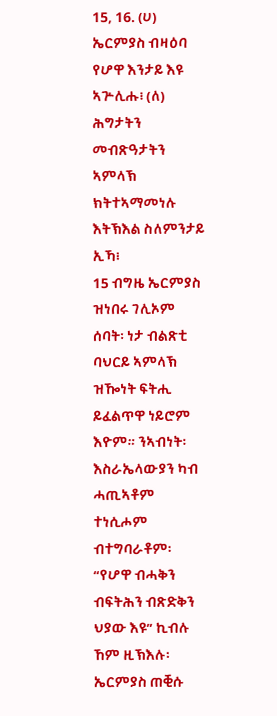15, 16. (ሀ) ኤርምያስ ብዛዕባ የሆዋ እንታይ እዩ ኣጕሊሑ፧ (ለ) ሕግታትን መብጽዓታትን ኣምላኽ ክትተኣማመነሉ እትኽእል ስለምንታይ ኢኻ፧
15 ብግዜ ኤርምያስ ዝነበሩ ገሊኦም ሰባት፡ ነታ ብልጽቲ ባህርይ ኣምላኽ ዝዀነት ፍትሒ ይፈልጥዋ ነይሮም እዮም። ንኣብነት፡ እስራኤላውያን ካብ ሓጢኣቶም ተነሲሖም ብተግባራቶም፡ “የሆዋ ብሓቅን ብፍትሕን ብጽድቅን ህያው እዩ” ኪብሉ ኸም ዚኽእሉ፡ ኤርምያስ ጠቒሱ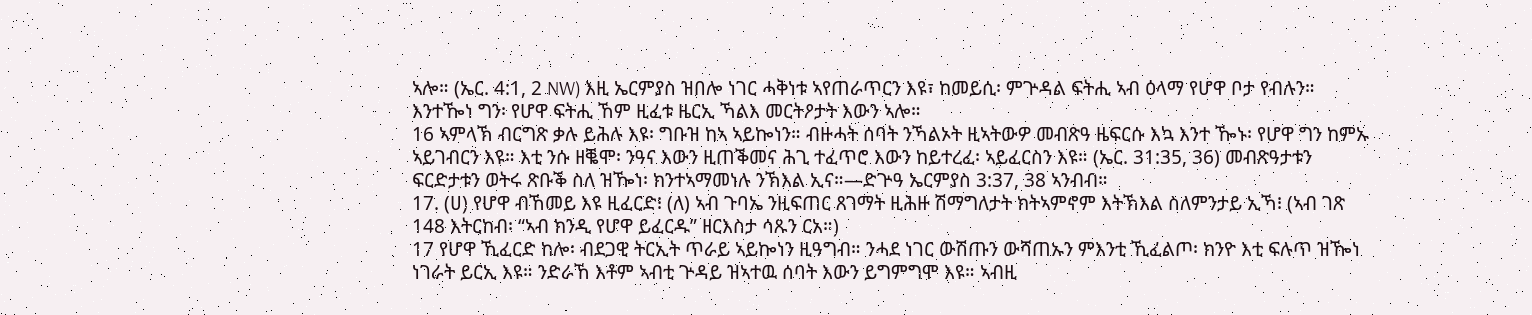ኣሎ። (ኤር. 4:1, 2 NW) እዚ ኤርምያስ ዝበሎ ነገር ሓቅነቱ ኣየጠራጥርን እዩ፣ ከመይሲ፡ ምጕዳል ፍትሒ ኣብ ዕላማ የሆዋ ቦታ የብሉን። እንተዀነ ግን፡ የሆዋ ፍትሒ ኸም ዚፈቱ ዜርኢ ኻልእ መርትዖታት እውን ኣሎ።
16 ኣምላኽ ብርግጽ ቃሉ ይሕሉ እዩ፡ ግቡዝ ከኣ ኣይኰነን። ብዙሓት ሰባት ንኻልኦት ዚኣትውዎ መብጽዓ ዜፍርሱ እኳ እንተ ዀኑ፡ የሆዋ ግን ከምኡ ኣይገብርን እዩ። እቲ ንሱ ዘቘሞ፡ ንዓና እውን ዚጠቕመና ሕጊ ተፈጥሮ እውን ከይተረፈ፡ ኣይፈርስን እዩ። (ኤር. 31:35, 36) መብጽዓታቱን ፍርድታቱን ወትሩ ጽቡቕ ስለ ዝዀነ፡ ክንተኣማመነሉ ንኽእል ኢና።—ድጕዓ ኤርምያስ 3:37, 38 ኣንብብ።
17. (ሀ) የሆዋ ብኸመይ እዩ ዚፈርድ፧ (ለ) ኣብ ጉባኤ ንዚፍጠር ጸገማት ዚሕዙ ሽማግለታት ክትኣምኖም እትኽእል ስለምንታይ ኢኻ፧ (ኣብ ገጽ 148 እትርከብ፡ “ኣብ ክንዲ የሆዋ ይፈርዱ” ዘርእስታ ሳጹን ርአ።)
17 የሆዋ ኺፈርድ ከሎ፡ ብደጋዊ ትርኢት ጥራይ ኣይኰነን ዚዓግብ። ንሓደ ነገር ውሽጡን ውሻጠኡን ምእንቲ ኺፈልጦ፡ ክንዮ እቲ ፍሉጥ ዝዀነ ነገራት ይርኢ እዩ። ንድራኸ እቶም ኣብቲ ጕዳይ ዝኣተዉ ሰባት እውን ይግምግሞ እዩ። ኣብዚ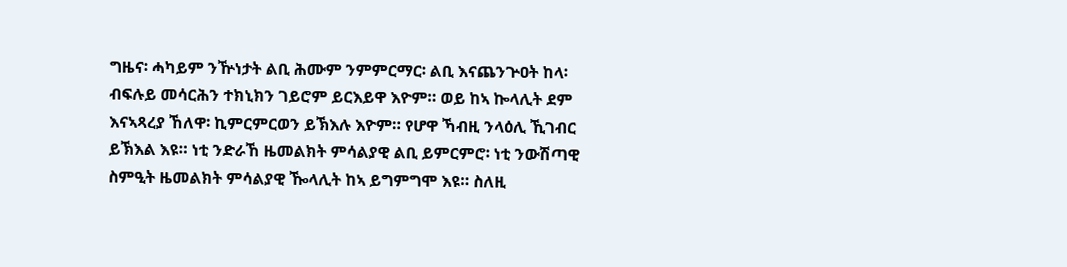ግዜና፡ ሓካይም ንዅነታት ልቢ ሕሙም ንምምርማር፡ ልቢ እናጨንጕዐት ከላ፡ ብፍሉይ መሳርሕን ተክኒክን ገይሮም ይርእይዋ እዮም። ወይ ከኣ ኰላሊት ደም እናኣጻረያ ኸለዋ፡ ኪምርምርወን ይኽእሉ እዮም። የሆዋ ኻብዚ ንላዕሊ ኺገብር ይኽእል እዩ። ነቲ ንድራኸ ዜመልክት ምሳልያዊ ልቢ ይምርምሮ፡ ነቲ ንውሽጣዊ ስምዒት ዜመልክት ምሳልያዊ ዀላሊት ከኣ ይግምግሞ እዩ። ስለዚ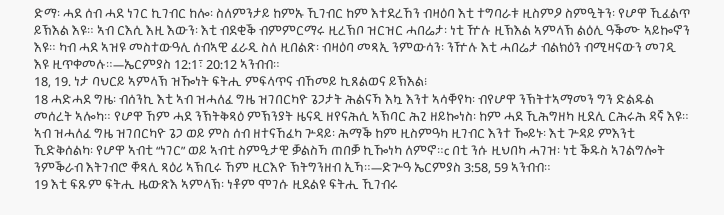ድማ፡ ሓደ ሰብ ሓደ ነገር ኪገብር ከሎ፡ ስለምንታይ ከምኡ ኺገብር ከም እተደረኸን ብዛዕባ እቲ ተግባራቱ ዚስምዖ ስምዒትን፡ የሆዋ ኺፈልጥ ይኽእል እዩ። ኣብ ርእሲ እዚ እውን፡ እቲ ብደቂቕ ብምምርማሩ ዚረኽቦ ዝርዝር ሓበሬታ፡ ነቲ ዅሉ ዚኽእል ኣምላኽ ልዕሊ ዓቕሙ ኣይኰኖን እዩ። ካብ ሓደ ኣዝዩ መስተውዓሊ ሰብኣዊ ፈራዲ ስለ ዚበልጽ፡ ብዛዕባ መጻኢ ንምውሳን፡ ንዅሉ እቲ ሓበሬታ ብልክዕን ብሚዛናውን መገዲ እዩ ዚጥቀመሉ።—ኤርምያስ 12:1፣ 20:12 ኣንብብ።
18, 19. ነታ ባህርይ ኣምላኽ ዝዀነት ፍትሒ ምፍላጥና ብኸመይ ኪጸልወና ይኽእል፧
18 ሓድሓደ ግዜ፡ ብሰንኪ እቲ ኣብ ዝሓለፈ ግዜ ዝገበርካዮ ጌጋታት ሕልናኻ እኳ እንተ ኣሳቐየካ፡ ብየሆዋ ንኽትተኣማመን ግን ድልዱል መሰረት ኣሎካ። የሆዋ ኸም ሓደ ንኽትቅጻዕ ምኽንያት ዜናዲ ዘየናሕሲ ኣኽባር ሕጊ ዘይኰነስ፡ ከም ሓደ ኺሕግዘካ ዚደሊ ርሕሩሕ ዳኛ እዩ። ኣብ ዝሓለፈ ግዜ ዝገበርካዮ ጌጋ ወይ ምስ ሰብ ዘተናኸፈካ ጕዳይ፡ ሕማቕ ከም ዚስምዓካ ዚገብር እንተ ዀይኑ፡ እቲ ጕዳይ ምእንቲ ኺድቅሰልካ፡ የሆዋ ኣብቲ “ነገር” ወይ ኣብቲ ስምዒታዊ ቓልስኻ ጠበቓ ኪዀነካ ለምኖ።c በቲ ንሱ ዚህበካ ሓገዝ፡ ነቲ ቕዱስ ኣገልግሎት ንምቕራብ እትገብሮ ቐጻሊ ጻዕሪ ኣኽቢሩ ኸም ዚርእዮ ኽትግንዘብ ኢኻ።—ድጕዓ ኤርምያስ 3:58, 59 ኣንብብ።
19 እቲ ፍጹም ፍትሒ ዜውጽእ ኣምላኽ፡ ነቶም ሞገሱ ዚደልዩ ፍትሒ ኺገብሩ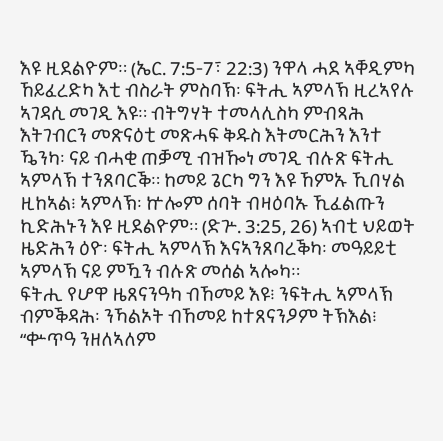እዩ ዚደልዮም። (ኤር. 7:5-7፣ 22:3) ንዋላ ሓደ ኣቐዲምካ ኸይፈረድካ እቲ ብስራት ምስባኽ፡ ፍትሒ ኣምላኽ ዚረኣየሉ ኣገዳሲ መገዲ እዩ። ብትግሃት ተመላሊስካ ምብጻሕ እትገብርን መጽናዕቲ መጽሓፍ ቅዱስ እትመርሕን እንተ ዄንካ፡ ናይ ብሓቂ ጠቓሚ ብዝዀነ መገዲ ብሉጽ ፍትሒ ኣምላኽ ተንጸባርቕ። ከመይ ጌርካ ግን እዩ ኸምኡ ኺበሃል ዚከኣል፧ ኣምላኽ፡ ኵሎም ሰባት ብዛዕባኡ ኺፈልጡን ኪድሕኑን እዩ ዚደልዮም። (ድጕ. 3:25, 26) ኣብቲ ህይወት ዜድሕን ዕዮ፡ ፍትሒ ኣምላኽ እናኣንጸባረቕካ፡ መዓይይቲ ኣምላኽ ናይ ምዃን ብሉጽ መሰል ኣሎካ።
ፍትሒ የሆዋ ዜጸናንዓካ ብኸመይ እዩ፧ ንፍትሒ ኣምላኽ ብምቕዳሕ፡ ንኻልኦት ብኸመይ ከተጸናንዖም ትኽእል፧
“ቍጥዓ ንዘለኣለም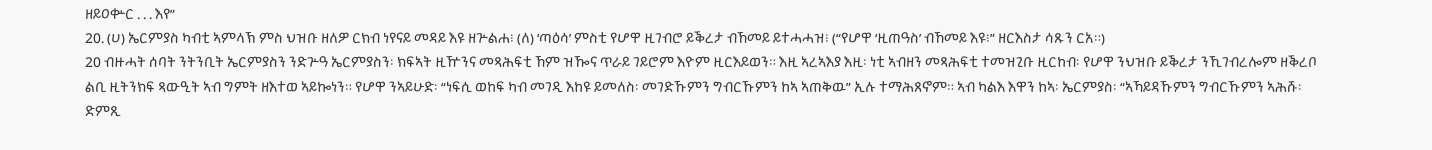ዘይዐቍር . . . እየ”
20. (ሀ) ኤርምያስ ካብቲ ኣምላኽ ምስ ህዝቡ ዘለዎ ርክብ ነየናይ መዳይ እዩ ዘጕልሐ፧ (ለ) ‘ጣዕሳ’ ምስቲ የሆዋ ዚገብሮ ይቕረታ ብኸመይ ይተሓሓዝ፧ (“የሆዋ ‘ዚጠዓስ’ ብኸመይ እዩ፧” ዘርእስታ ሳጹን ርአ።)
20 ብዙሓት ሰባት ንትንቢት ኤርምያስን ንድጕዓ ኤርምያስን፡ ክፍኣት ዚዅንና መጻሕፍቲ ኸም ዝዀና ጥራይ ገይሮም እዮም ዚርእይወን። እዚ ኣረኣእያ እዚ፡ ነቲ ኣብዘን መጻሕፍቲ ተመዝጊቡ ዚርከብ፡ የሆዋ ንህዝቡ ይቕረታ ንኺገብረሎም ዘቕረቦ ልቢ ዚትንክፍ ጻውዒት ኣብ ግምት ዘእተወ ኣይኰነን። የሆዋ ንኣይሁድ፡ “ነፍሲ ወከፍ ካብ መገዲ እከዩ ይመለስ፡ መገድኹምን ግብርኹምን ከኣ ኣጠቅዉ” ኢሉ ተማሕጸኖም። ኣብ ካልእ እዋን ከኣ፡ ኤርምያስ፡ “ኣኻይዳኹምን ግብርኹምን ኣሕሹ፡ ድምጺ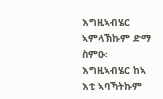እግዚኣብሄር ኣምላኽኩም ድማ ስምዑ፡ እግዚኣብሄር ከኣ እቲ ኣባኻትኩም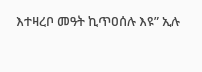እተዛረቦ መዓት ኪጥዐሰሉ እዩ” ኢሉ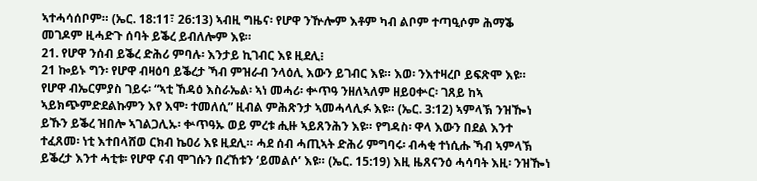ኣተሓሳሰቦም። (ኤር. 18:11፣ 26:13) ኣብዚ ግዜና፡ የሆዋ ንዅሎም እቶም ካብ ልቦም ተጣዒሶም ሕማቕ መገዶም ዚሓድጉ ሰባት ይቕረ ይብለሎም እዩ።
21. የሆዋ ንሰብ ይቕረ ድሕሪ ምባሉ፡ እንታይ ኪገብር እዩ ዚደሊ፧
21 ኰይኑ ግን፡ የሆዋ ብዛዕባ ይቕረታ ኻብ ምዝራብ ንላዕሊ እውን ይገብር እዩ። እወ፡ ንእተዛረቦ ይፍጽሞ እዩ። የሆዋ ብኤርምያስ ገይሩ፡ “ኣቲ ኸዳዕ እስራኤል፡ ኣነ መሓሪ፡ ቍጥዓ ንዘለኣለም ዘይዐቍር፡ ገጸይ ከኣ ኣይክጭምድደልኩምን እየ እሞ፡ ተመለሲ” ዚብል ምሕጽንታ ኣመሓላሊፉ እዩ። (ኤር. 3:12) ኣምላኽ ንዝዀነ ይኹን ይቕረ ዝበሎ ኣገልጋሊኡ፡ ቍጥዓኡ ወይ ምረቱ ሒዙ ኣይጸንሕን እዩ። የግዳስ፡ ዋላ እውን በደል እንተ ተፈጸመ፡ ነቲ እተበላሸወ ርክብ ኬዐሪ እዩ ዚደሊ። ሓደ ሰብ ሓጢኣት ድሕሪ ምግባሩ፡ ብሓቂ ተነሲሑ ኻብ ኣምላኽ ይቕረታ እንተ ሓቲቱ፡ የሆዋ ናብ ሞገሱን በረኸቱን ‘ይመልሶ’ እዩ። (ኤር. 15:19) እዚ ዜጸናንዕ ሓሳባት እዚ፡ ንዝዀነ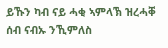ይኹን ካብ ናይ ሓቂ ኣምላኽ ዝረሓቐ ሰብ ናብኡ ንኺምለስ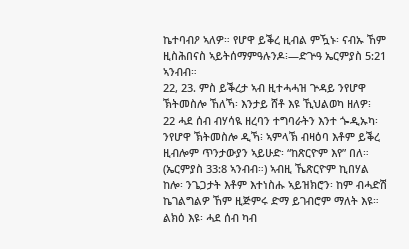ኬተባብዖ ኣለዎ። የሆዋ ይቕረ ዚብል ምዃኑ፡ ናብኡ ኸም ዚስሕበናስ ኣይትሰማምዓሉንዶ፧—ድጕዓ ኤርምያስ 5:21 ኣንብብ።
22, 23. ምስ ይቕረታ ኣብ ዚተሓሓዝ ጕዳይ ንየሆዋ ኽትመስሎ ኸለኻ፡ እንታይ ሸቶ እዩ ኺህልወካ ዘለዎ፧
22 ሓደ ሰብ ብሃሳዪ ዘረባን ተግባራትን እንተ ጐዲኡካ፡ ንየሆዋ ኽትመስሎ ዲኻ፧ ኣምላኽ ብዛዕባ እቶም ይቕረ ዚብሎም ጥንታውያን ኣይሁድ፡ “ከጽርዮም እየ” በለ። (ኤርምያስ 33:8 ኣንብብ።) ኣብዚ ኼጽርዮም ኪበሃል ከሎ፡ ንጌጋታት እቶም እተነስሑ ኣይዝክሮን፡ ከም ብሓድሽ ኬገልግልዎ ኸም ዚጅምሩ ድማ ይገብሮም ማለት እዩ። ልክዕ እዩ፡ ሓደ ሰብ ካብ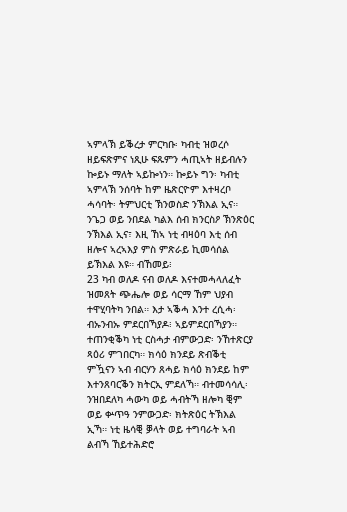ኣምላኽ ይቕረታ ምርካቡ፡ ካብቲ ዝወረሶ ዘይፍጽምና ነጺሁ ፍጹምን ሓጢኣት ዘይብሉን ኰይኑ ማለት ኣይኰነን። ኰይኑ ግን፡ ካብቲ ኣምላኽ ንሰባት ከም ዜጽርዮም እተዛረቦ ሓሳባት፡ ትምህርቲ ኽንወስድ ንኽእል ኢና። ንጌጋ ወይ ንበደል ካልእ ሰብ ክንርስዖ ኽንጽዕር ንኽእል ኢና፣ እዚ ኸኣ ነቲ ብዛዕባ እቲ ሰብ ዘሎና ኣረኣእያ ምስ ምጽራይ ኪመሳሰል ይኽእል እዩ። ብኸመይ፧
23 ካብ ወለዶ ናብ ወለዶ እናተመሓላለፈት ዝመጸት ጭሔሎ ወይ ሳርማ ኸም ህያብ ተዋሂባትካ ንበል። እታ ኣቕሓ እንተ ረሲሓ፡ ብኡንብኡ ምደርበኻያዶ፧ ኣይምደርበኻያን። ተጠንቂቕካ ነቲ ርስሓታ ብምውጋድ፡ ንኸተጽርያ ጻዕሪ ምገበርካ። ክሳዕ ክንደይ ጽብቕቲ ምዃናን ኣብ ብርሃን ጸሓይ ክሳዕ ክንደይ ከም እተንጸባርቕን ክትርኢ ምደለኻ። ብተመሳሳሊ፡ ንዝበደለካ ሓውካ ወይ ሓብትኻ ዘሎካ ቒም ወይ ቍጥዓ ንምውጋድ፡ ክትጽዕር ትኽእል ኢኻ። ነቲ ዜሳቒ ቓላት ወይ ተግባራት ኣብ ልብኻ ኸይተሕድሮ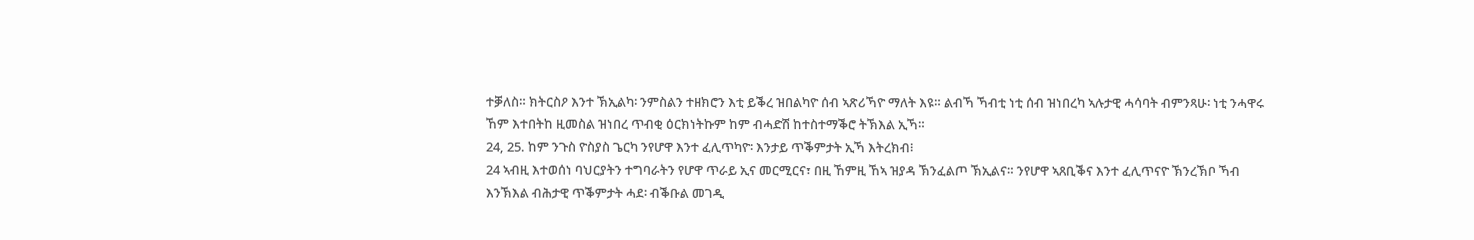ተቓለስ። ክትርስዖ እንተ ኽኢልካ፡ ንምስልን ተዘክሮን እቲ ይቕረ ዝበልካዮ ሰብ ኣጽሪኻዮ ማለት እዩ። ልብኻ ኻብቲ ነቲ ሰብ ዝነበረካ ኣሉታዊ ሓሳባት ብምንጻሁ፡ ነቲ ንሓዋሩ ኸም እተበትከ ዚመስል ዝነበረ ጥብቂ ዕርክነትኩም ከም ብሓድሽ ከተስተማቕሮ ትኽእል ኢኻ።
24, 25. ከም ንጉስ ዮስያስ ጌርካ ንየሆዋ እንተ ፈሊጥካዮ፡ እንታይ ጥቕምታት ኢኻ እትረክብ፧
24 ኣብዚ እተወሰነ ባህርያትን ተግባራትን የሆዋ ጥራይ ኢና መርሚርና፣ በዚ ኸምዚ ኸኣ ዝያዳ ኽንፈልጦ ኽኢልና። ንየሆዋ ኣጸቢቕና እንተ ፈሊጥናዮ ኽንረኽቦ ኻብ እንኽእል ብሕታዊ ጥቕምታት ሓደ፡ ብቕቡል መገዲ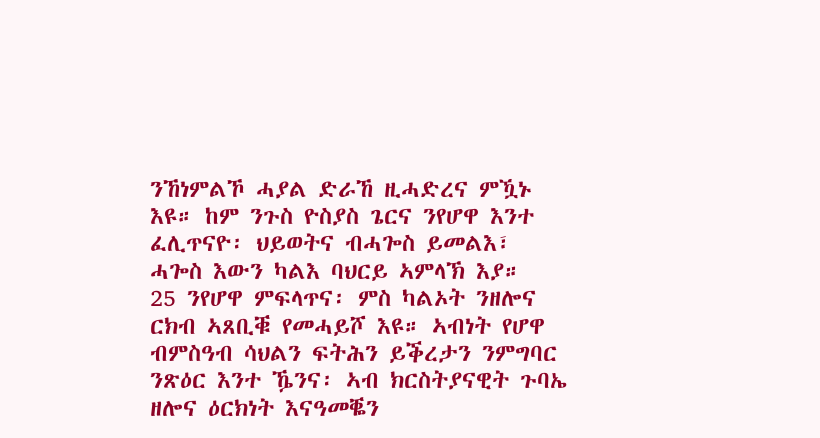ንኸነምልኾ ሓያል ድራኸ ዚሓድረና ምዃኑ እዩ። ከም ንጉስ ዮስያስ ጌርና ንየሆዋ እንተ ፈሊጥናዮ፡ ህይወትና ብሓጐስ ይመልእ፣ ሓጐስ እውን ካልእ ባህርይ ኣምላኽ እያ።
25 ንየሆዋ ምፍላጥና፡ ምስ ካልኦት ንዘሎና ርክብ ኣጸቢቑ የመሓይሾ እዩ። ኣብነት የሆዋ ብምስዓብ ሳህልን ፍትሕን ይቕረታን ንምግባር ንጽዕር እንተ ዄንና፡ ኣብ ክርስትያናዊት ጉባኤ ዘሎና ዕርክነት እናዓመቘን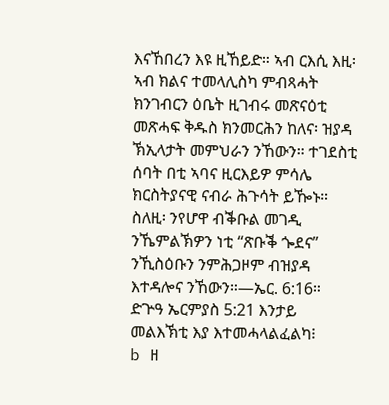እናኸበረን እዩ ዚኸይድ። ኣብ ርእሲ እዚ፡ ኣብ ክልና ተመላሊስካ ምብጻሓት ክንገብርን ዕቤት ዚገብሩ መጽናዕቲ መጽሓፍ ቅዱስ ክንመርሕን ከለና፡ ዝያዳ ኽኢላታት መምህራን ንኸውን። ተገደስቲ ሰባት በቲ ኣባና ዚርእይዎ ምሳሌ ክርስትያናዊ ናብራ ሕጉሳት ይዀኑ። ስለዚ፡ ንየሆዋ ብቕቡል መገዲ ንኼምልኽዎን ነቲ “ጽቡቕ ጐደና” ንኺስዕቡን ንምሕጋዞም ብዝያዳ እተዳሎና ንኸውን።—ኤር. 6:16።
ድጕዓ ኤርምያስ 5:21 እንታይ መልእኽቲ እያ እተመሓላልፈልካ፧
b ዘ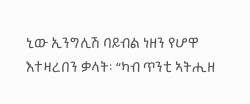ኒው ኢንግሊሽ ባይብል ነዘን የሆዋ እተዛረበን ቃላት፡ “ካብ ጥንቲ ኣትሒዘ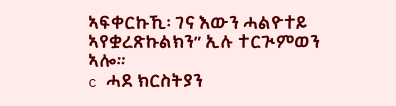ኣፍቀርኩኺ፡ ገና እውን ሓልዮተይ ኣየቋረጽኩልክን” ኢሉ ተርጒምወን ኣሎ።
c ሓደ ክርስትያን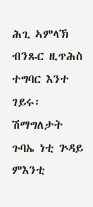ሕጊ ኣምላኽ ብንጹር ዚጥሕስ ተግባር እንተ ገይሩ፡ ሽማግለታት ጉባኤ ነቲ ጕዳይ ምእንቲ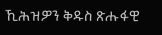ኺሕዝዎን ቅዱስ ጽሑፋዊ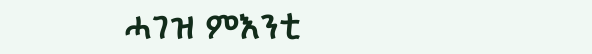ሓገዝ ምእንቲ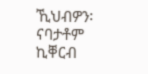ኺህብዎን፡ ናባታቶም ኪቐርብ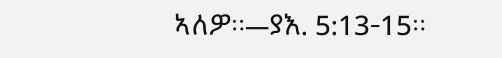ኣለዎ።—ያእ. 5:13-15።